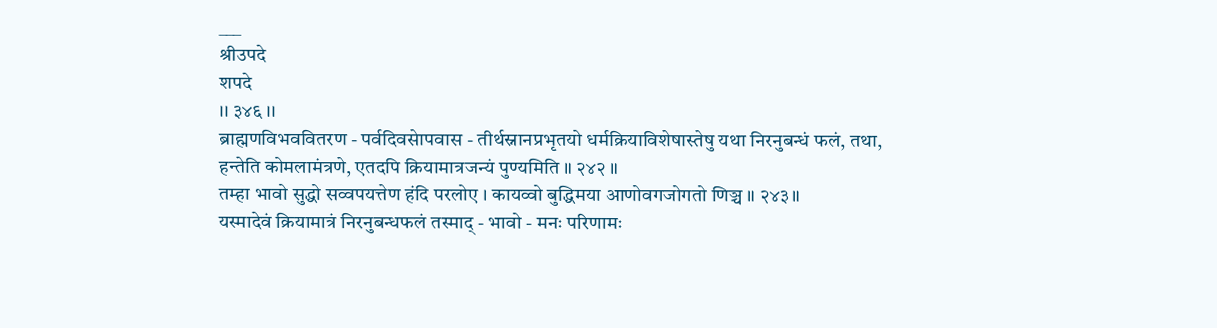___
श्रीउपदे
शपदे
।। ३४६ ।।
ब्राह्मणविभववितरण - पर्वदिवसेापवास - तीर्थस्नानप्रभृतयो धर्मक्रियाविशेषास्तेषु यथा निरनुबन्धं फलं, तथा, हन्तेति कोमलामंत्रणे, एतदपि क्रियामात्रजन्यं पुण्यमिति ॥ २४२ ॥
तम्हा भावो सुद्धो सव्वपयत्तेण हंदि परलोए । कायव्वो बुद्धिमया आणोवगजोगतो णिञ्च ॥ २४३॥
यस्मादेवं क्रियामात्रं निरनुबन्धफलं तस्माद् - भावो - मनः परिणामः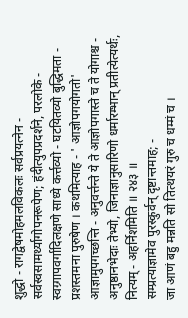शुद्धो - रागद्वेषमोहमलविकलः सर्वप्रयत्नेन - सर्वस्वसामर्थ्यागोपनरूपेण; हंदीत्युपप्रदर्शने, परलोके - स्वग्र्गापवर्गादिलक्षणे साध्ये कर्त्तव्यो - घटयितव्यो बुद्धिमता - प्रशस्तमना पुरुषेण । कथमित्याह - ' आज्ञोपगयोगतो' आज्ञामुपगच्छन्ति - अनुवर्त्तन्ते ये ते आज्ञोपगास्ते च ते योगाश्च - अनुष्ठानभेदाः तेभ्यो, जिनाज्ञानुसारिणो धर्मारम्भान् प्रतीत्येत्यर्थः, नित्यम् - अहर्निशमिति ॥ २४३ ॥
सम्प्रत्याज्ञामेव पुरस्कुर्वन् दृष्टान्तमाह; -
जा आणं बहु मन्नति सो तित्थयरं गुरु च धम्मं च ।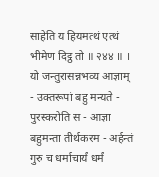साहेति य हियमत्थं एत्थं भीमेण दिट्ठ तो ॥ २४४ ॥ ।
यो जन्तुरासन्नभव्य आज्ञाम् - उक्तरूपां बहु मन्यते - पुरस्करोति स - आज्ञा बहुमन्ता तीर्थकरम - अर्हन्तं गुरु च धर्माचार्यं धर्मं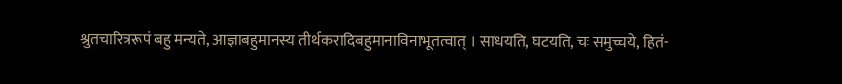श्रुतचारित्ररूपं बहु मन्यते, आज्ञाबहुमानस्य तीर्थकरादिबहुमानाविनाभूतत्वात् । साधयति, घटयति, चः समुच्चये, हितं-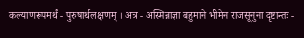कल्याणरूपमर्थं - पुरुषार्थलक्षणम् । अत्र - अस्मिन्नाज्ञा बहुमाने भीमेन राजसूनुना दृष्टान्तः -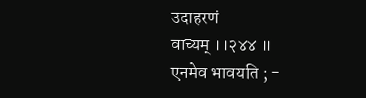उदाहरणं
वाच्यम् ।।२४४ ॥
एनमेव भावयति ; -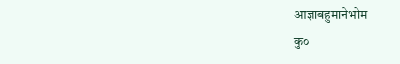आज्ञाबहुमानेभोम
कु०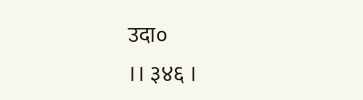उदा०
।। ३४६ ।